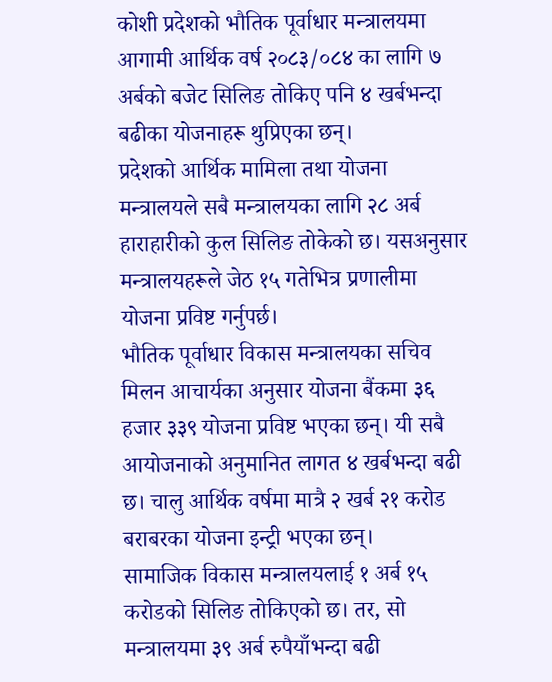कोशी प्रदेशको भौतिक पूर्वाधार मन्त्रालयमा आगामी आर्थिक वर्ष २०८३/०८४ का लागि ७ अर्बको बजेट सिलिङ तोकिए पनि ४ खर्बभन्दा बढीका योजनाहरू थुप्रिएका छन्।
प्रदेशको आर्थिक मामिला तथा योजना मन्त्रालयले सबै मन्त्रालयका लागि २८ अर्ब हाराहारीको कुल सिलिङ तोकेको छ। यसअनुसार मन्त्रालयहरूले जेठ १५ गतेभित्र प्रणालीमा योजना प्रविष्ट गर्नुपर्छ।
भौतिक पूर्वाधार विकास मन्त्रालयका सचिव मिलन आचार्यका अनुसार योजना बैंकमा ३६ हजार ३३९ योजना प्रविष्ट भएका छन्। यी सबै आयोजनाको अनुमानित लागत ४ खर्बभन्दा बढी छ। चालु आर्थिक वर्षमा मात्रै २ खर्ब २१ करोड बराबरका योजना इन्ट्री भएका छन्।
सामाजिक विकास मन्त्रालयलाई १ अर्ब १५ करोडको सिलिङ तोकिएको छ। तर, सो मन्त्रालयमा ३९ अर्ब रुपैयाँभन्दा बढी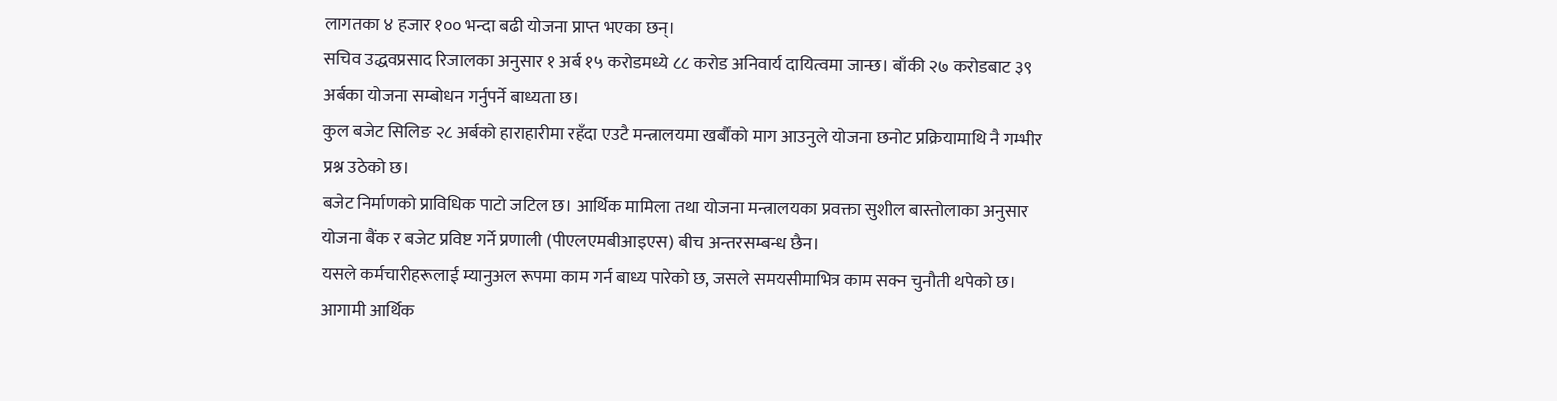लागतका ४ हजार १०० भन्दा बढी योजना प्राप्त भएका छन्।
सचिव उद्धवप्रसाद रिजालका अनुसार १ अर्ब १५ करोडमध्ये ८८ करोड अनिवार्य दायित्वमा जान्छ। बाँकी २७ करोडबाट ३९ अर्बका योजना सम्बोधन गर्नुपर्ने बाध्यता छ।
कुल बजेट सिलिङ २८ अर्बको हाराहारीमा रहँदा एउटै मन्त्रालयमा खर्बौंको माग आउनुले योजना छनोट प्रक्रियामाथि नै गम्भीर प्रश्न उठेको छ।
बजेट निर्माणको प्राविधिक पाटो जटिल छ। आर्थिक मामिला तथा योजना मन्त्रालयका प्रवक्ता सुशील बास्तोलाका अनुसार योजना बैंक र बजेट प्रविष्ट गर्ने प्रणाली (पीएलएमबीआइएस) बीच अन्तरसम्बन्ध छैन।
यसले कर्मचारीहरूलाई म्यानुअल रूपमा काम गर्न बाध्य पारेको छ, जसले समयसीमाभित्र काम सक्न चुनौती थपेको छ।
आगामी आर्थिक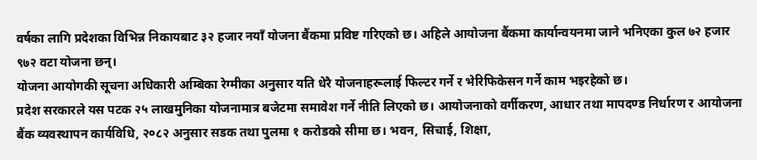वर्षका लागि प्रदेशका विभिन्न निकायबाट ३२ हजार नयाँ योजना बैंकमा प्रविष्ट गरिएको छ। अहिले आयोजना बैंकमा कार्यान्वयनमा जाने भनिएका कुल ७२ हजार ९७२ वटा योजना छन्।
योजना आयोगकी सूचना अधिकारी अम्बिका रेग्मीका अनुसार यति धेरै योजनाहरूलाई फिल्टर गर्ने र भेरिफिकेसन गर्ने काम भइरहेको छ।
प्रदेश सरकारले यस पटक २५ लाखमुनिका योजनामात्र बजेटमा समावेश गर्ने नीति लिएको छ। आयोजनाको वर्गीकरण, आधार तथा मापदण्ड निर्धारण र आयोजना बैंक व्यवस्थापन कार्यविधि, २०८२ अनुसार सडक तथा पुलमा १ करोडको सीमा छ। भवन, सिचाई, शिक्षा,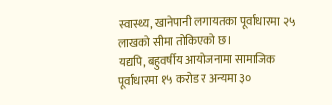स्वास्थ्य, खानेपानी लगायतका पूर्वाधारमा २५ लाखको सीमा तोकिएको छ।
यद्यपि, बहुवर्षीय आयोजनामा सामाजिक पूर्वाधारमा १५ करोड र अन्यमा ३०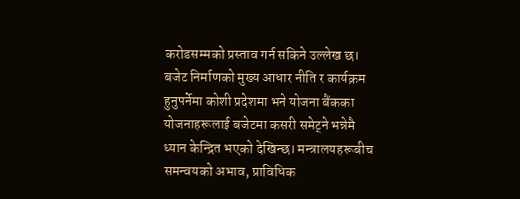करोडसम्मको प्रस्ताव गर्न सकिने उल्लेख छ।
बजेट निर्माणको मुख्य आधार नीति र कार्यक्रम हुनुपर्नेमा कोशी प्रदेशमा भने योजना बैंकका योजनाहरूलाई बजेटमा कसरी समेट्ने भन्नेमै ध्यान केन्द्रित भएको देखिन्छ। मन्त्रालयहरूबीच समन्वयको अभाव, प्राविधिक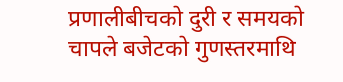प्रणालीबीचको दुरी र समयको चापले बजेटको गुणस्तरमाथि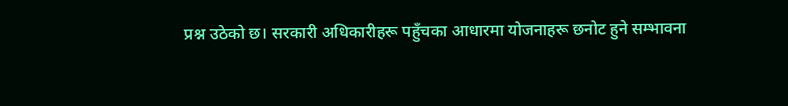प्रश्न उठेको छ। सरकारी अधिकारीहरू पहुँचका आधारमा योजनाहरू छनोट हुने सम्भावना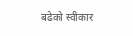बढेको स्वीकार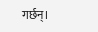गर्छन्।